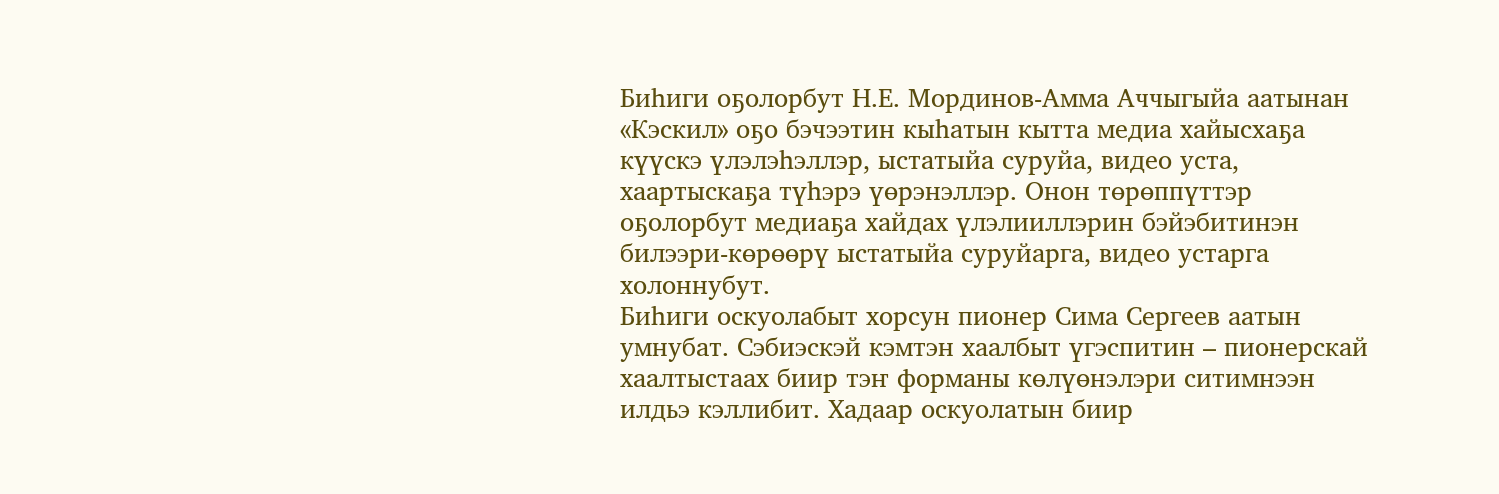Биһиги оҕолорбут Н.Е. Мординов-Амма Аччыгыйа аатынан «Кэскил» оҕо бэчээтин кыһатын кытта медиа хайысхаҕа күүскэ үлэлэһэллэр, ыстатыйа суруйа, видео уста, хаартыскаҕа түһэрэ үөрэнэллэр. Онон төрөппүттэр оҕолорбут медиаҕа хайдах үлэлииллэрин бэйэбитинэн билээри-көрөөрү ыстатыйа суруйарга, видео устарга холоннубут.
Биһиги оскуолабыт хорсун пионер Сима Сергеев аатын умнубат. Сэбиэскэй кэмтэн хаалбыт үгэспитин – пионерскай хаалтыстаах биир тэҥ форманы көлүөнэлэри ситимнээн илдьэ кэллибит. Хадаар оскуолатын биир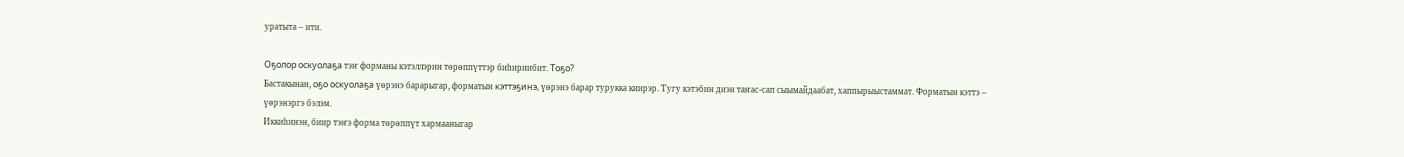уратыта – ити.

Оҕолор оскуолаҕа тэҥ форманы кэтэллэрин төрөппүттэр биһириибит. Тоҕо?
Бастакынан, оҕо оскуолаҕа үөрэнэ барарыгар, форматын кэттэҕинэ, үөрэнэ барар турукка киирэр. Тугу кэтэбин диэн таҥас-сап сыымайдаабат, хаппырыыстаммат. Форматын кэттэ – үөрэнэргэ бэлэм.
Иккиһинэн, биир тэҥэ форма төрөппүт хармааныгар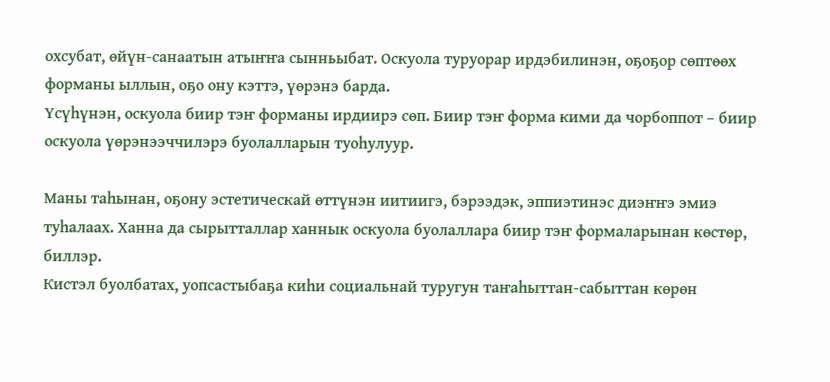охсубат, өйүн-санаатын атыҥҥа сынньыбат. Оскуола туруорар ирдэбилинэн, оҕоҕор сөптөөх форманы ыллын, оҕо ону кэттэ, үөрэнэ барда.
Үсүһүнэн, оскуола биир тэҥ форманы ирдиирэ сөп. Биир тэҥ форма кими да чорбоппот – биир оскуола үөрэнээччилэрэ буолалларын туоһулуур.

Маны таһынан, оҕону эстетическай өттүнэн иитиигэ, бэрээдэк, эппиэтинэс диэҥҥэ эмиэ туһалаах. Ханна да сырытталлар ханнык оскуола буолаллара биир тэҥ формаларынан көстөр, биллэр.
Кистэл буолбатах, уопсастыбаҕа киһи социальнай туругун таҥаһыттан-сабыттан көрөн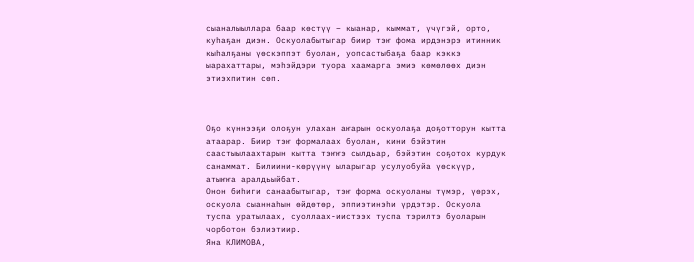сыаналыыллара баар көстүү – кыанар, кыммат, үчүгэй, орто, куһаҕан диэн. Оскуолабытыгар биир тэҥ фома ирдэнэрэ итинник кыһалҕаны үөскэппэт буолан, уопсастыбаҕа баар кэккэ ыарахаттары, мэһэйдэри туора хаамарга эмиэ көмөлөөх диэн этиэхпитин сөп.



Оҕо күннээҕи олоҕун улахан аҥарын оскуолаҕа доҕотторун кытта атаарар. Биир тэҥ формалаах буолан, кини бэйэтин саастыылаахтарын кытта тэҥҥэ сылдьар, бэйэтин соҕотох курдук санаммат. Билиини-көрүүнү ыларыгар усулуобуйа үөскүүр, атыҥҥа аралдьыйбат.
Онон биһиги санаабытыгар, тэҥ форма оскуоланы түмэр, үөрэх, оскуола сыаннаһын өйдөтөр, эппиэтинэһи үрдэтэр. Оскуола туспа уратылаах, суоллаах-иистээх туспа тэрилтэ буоларын чорботон бэлиэтиир.
Яна КЛИМОВА,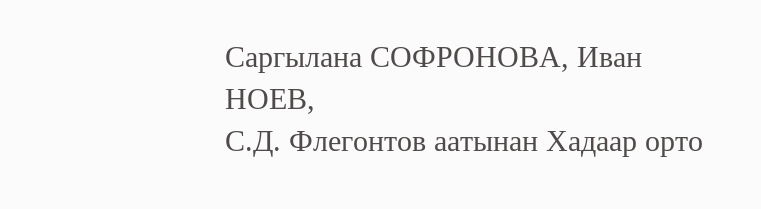Саргылана СОФРОНОВА, Иван НОЕВ,
С.Д. Флегонтов аатынан Хадаар орто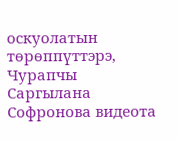оскуолатын төрөппүттэрэ, Чурапчы
Саргылана Софронова видеота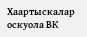Хаартыскалар оскуола ВК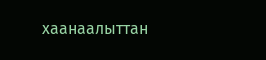хаанаалыттан